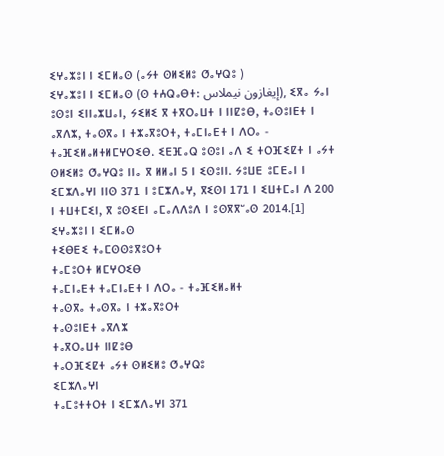ⵉⵖⴰⵣⵓⵏ ⵏ ⵉⵎⵍⴰⵙ (ⴰⵢⵜ ⵙⵍⵉⵍⵓ ⵚⴰⵖⵕⵓ )
ⵉⵖⴰⵣⵓⵏ ⵏ ⵉⵎⵍⴰⵙ (ⵙ ⵜⵄⵕⴰⴱⵜ: إيغازون نيملاس), ⵉⴳⴰ ⵢⴰⵏ ⵓⵙⵓⵏ ⵉⵏⵏⴰⵣⵡⴰⵏ, ⵢⵉⵍⵉ ⴳ ⵜⴳⵔⴰⵡⵜ ⵏ ⵏⵏⵇⵓⴱ, ⵜⴰⵙⵓⵏⴹⵜ ⵏ ⴰⴳⴷⵣ, ⵜⴰⵙⴳⴰ ⵏ ⵜⵣⴰⴳⵓⵔⵜ, ⵜⴰⵎⵏⴰⴹⵜ ⵏ ⴷⵔⴰ - ⵜⴰⴼⵉⵍⴰⵍⵜⵍⵎⵖⵔⵉⴱ. ⵉⴹⴼⴰⵕ ⵓⵙⵓⵏ ⴰⴷ ⵉ ⵜⵔⴼⵉⵇⵜ ⵏ ⴰⵢⵜ ⵙⵍⵉⵍⵓ ⵚⴰⵖⵕⵓ ⵏⵏⴰ ⴳ ⵍⵍⴰⵏ 5 ⵏ ⵉⵙⵓⵏⵏ. ⵢⵓⵡⴹ ⵓⵎⴹⴰⵏ ⵏ ⵉⵎⵣⴷⴰⵖⵏ ⵏⵏⵙ 371 ⵏ ⵓⵎⵣⴷⴰⵖ, ⴳⵉⵙⵏ 171 ⵏ ⵉⵡⵜⵎⴰⵏ ⴷ 200 ⵏ ⵜⵡⵜⵎⵉⵏ, ⴳ ⵓⵙⵉⴹⵏ ⴰⵎⴰⴷⴷⵓⴷ ⵏ ⵓⵙⴳⴳⵯⴰⵙ 2014.[1]
ⵉⵖⴰⵣⵓⵏ ⵏ ⵉⵎⵍⴰⵙ
ⵜⵉⴱⴹⵉ ⵜⴰⵎⵙⵙⵓⴳⵓⵔⵜ
ⵜⴰⵎⵓⵔⵜ ⵍⵎⵖⵔⵉⴱ
ⵜⴰⵎⵏⴰⴹⵜ ⵜⴰⵎⵏⴰⴹⵜ ⵏ ⴷⵔⴰ - ⵜⴰⴼⵉⵍⴰⵍⵜ
ⵜⴰⵙⴳⴰ ⵜⴰⵙⴳⴰ ⵏ ⵜⵣⴰⴳⵓⵔⵜ
ⵜⴰⵙⵓⵏⴹⵜ ⴰⴳⴷⵣ
ⵜⴰⴳⵔⴰⵡⵜ ⵏⵏⵇⵓⴱ
ⵜⴰⵔⴼⵉⵇⵜ ⴰⵢⵜ ⵙⵍⵉⵍⵓ ⵚⴰⵖⵕⵓ
ⵉⵎⵣⴷⴰⵖⵏ
ⵜⴰⵎⵓⵜⵜⵔⵜ ⵏ ⵉⵎⵣⴷⴰⵖⵏ 371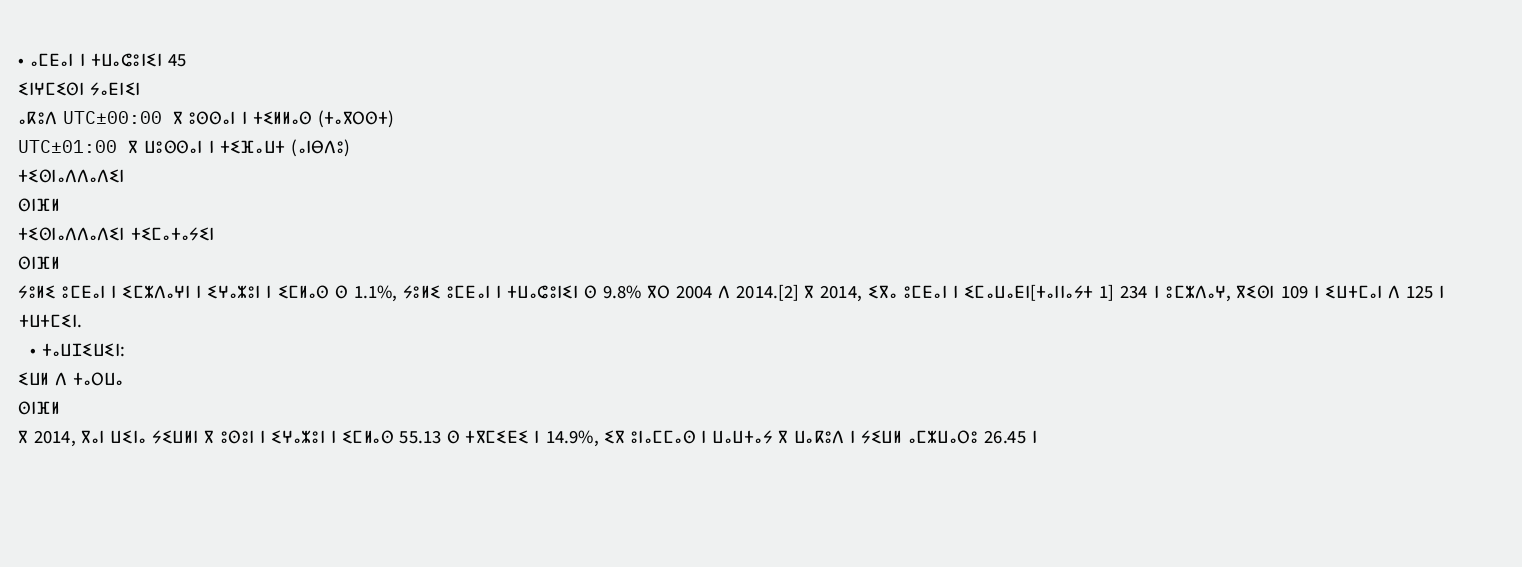• ⴰⵎⴹⴰⵏ ⵏ ⵜⵡⴰⵛⵓⵏⵉⵏ 45
ⵉⵏⵖⵎⵉⵙⵏ ⵢⴰⴹⵏⵉⵏ
ⴰⴽⵓⴷ UTC±00:00 ⴳ ⵓⵙⵙⴰⵏ ⵏ ⵜⵉⵍⵍⴰⵙ (ⵜⴰⴳⵔⵙⵜ)
UTC±01:00 ⴳ ⵡⵓⵙⵙⴰⵏ ⵏ ⵜⵉⴼⴰⵡⵜ (ⴰⵏⴱⴷⵓ)
ⵜⵉⵙⵏⴰⴷⴷⴰⴷⵉⵏ
ⵙⵏⴼⵍ
ⵜⵉⵙⵏⴰⴷⴷⴰⴷⵉⵏ ⵜⵉⵎⴰⵜⴰⵢⵉⵏ
ⵙⵏⴼⵍ
ⵢⵓⵍⵉ ⵓⵎⴹⴰⵏ ⵏ ⵉⵎⵣⴷⴰⵖⵏ ⵏ ⵉⵖⴰⵣⵓⵏ ⵏ ⵉⵎⵍⴰⵙ ⵙ 1.1%, ⵢⵓⵍⵉ ⵓⵎⴹⴰⵏ ⵏ ⵜⵡⴰⵛⵓⵏⵉⵏ ⵙ 9.8% ⴳⵔ 2004 ⴷ 2014.[2] ⴳ 2014, ⵉⴳⴰ ⵓⵎⴹⴰⵏ ⵏ ⵉⵎⴰⵡⴰⴹⵏ[ⵜⴰⵏⵏⴰⵢⵜ 1] 234 ⵏ ⵓⵎⵣⴷⴰⵖ, ⴳⵉⵙⵏ 109 ⵏ ⵉⵡⵜⵎⴰⵏ ⴷ 125 ⵏ ⵜⵡⵜⵎⵉⵏ.
  • ⵜⴰⵡⵊⵉⵡⵉⵏ:
ⵉⵡⵍ ⴷ ⵜⴰⵔⵡⴰ
ⵙⵏⴼⵍ
ⴳ 2014, ⴳⴰⵏ ⵡⵉⵏⴰ ⵢⵉⵡⵍⵏ ⴳ ⵓⵙⵓⵏ ⵏ ⵉⵖⴰⵣⵓⵏ ⵏ ⵉⵎⵍⴰⵙ 55.13 ⵙ ⵜⴳⵎⵉⴹⵉ ⵏ 14.9%, ⵉⴳ ⵓⵏⴰⵎⵎⴰⵙ ⵏ ⵡⴰⵡⵜⴰⵢ ⴳ ⵡⴰⴽⵓⴷ ⵏ ⵢⵉⵡⵍ ⴰⵎⵣⵡⴰⵔⵓ 26.45 ⵏ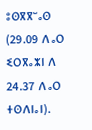ⵓⵙⴳⴳⵯⴰⵙ (29.09 ⴷⴰⵔ ⵉⵔⴳⴰⵣⵏ ⴷ 24.37 ⴷⴰⵔ ⵜⵙⴷⵏⴰⵏ).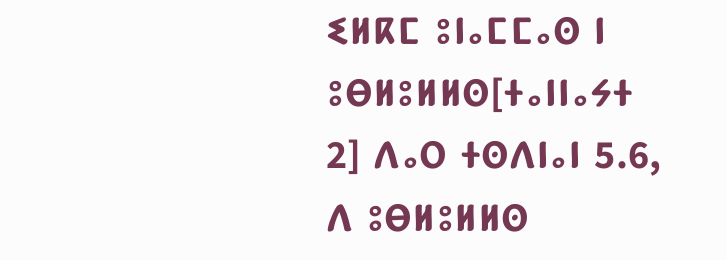ⵉⵍⴽⵎ ⵓⵏⴰⵎⵎⴰⵙ ⵏ ⵓⴱⵍⵓⵍⵍⵙ[ⵜⴰⵏⵏⴰⵢⵜ 2] ⴷⴰⵔ ⵜⵙⴷⵏⴰⵏ 5.6, ⴷ ⵓⴱⵍⵓⵍⵍⵙ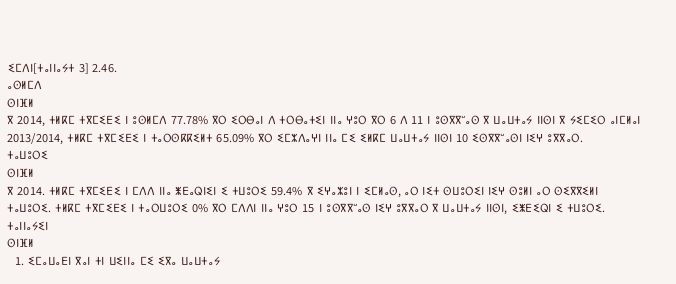ⵉⵎⴷⵏ[ⵜⴰⵏⵏⴰⵢⵜ 3] 2.46.
ⴰⵙⵍⵎⴷ
ⵙⵏⴼⵍ
ⴳ 2014, ⵜⵍⴽⵎ ⵜⴳⵎⵉⴹⵉ ⵏ ⵓⵙⵍⵎⴷ 77.78% ⴳⵔ ⵉⵔⴱⴰⵏ ⴷ ⵜⵔⴱⴰⵜⵉⵏ ⵏⵏⴰ ⵖⵓⵔ ⴳⵔ 6 ⴷ 11 ⵏ ⵓⵙⴳⴳⵯⴰⵙ ⴳ ⵡⴰⵡⵜⴰⵢ ⵏⵏⵙⵏ ⴳ ⵢⵉⵎⵉⵔ ⴰⵏⵎⵍⴰⵏ 2013/2014, ⵜⵍⴽⵎ ⵜⴳⵎⵉⴹⵉ ⵏ ⵜⴰⵔⵙⴽⴽⵉⵍⵜ 65.09% ⴳⵔ ⵉⵎⵣⴷⴰⵖⵏ ⵏⵏⴰ ⵎⵉ ⵉⵍⴽⵎ ⵡⴰⵡⵜⴰⵢ ⵏⵏⵙⵏ 10 ⵉⵙⴳⴳⵯⴰⵙⵏ ⵏⵉⵖ ⵓⴳⴳⴰⵔ.
ⵜⴰⵡⵓⵔⵉ
ⵙⵏⴼⵍ
ⴳ 2014. ⵜⵍⴽⵎ ⵜⴳⵎⵉⴹⵉ ⵏ ⵎⴷⴷ ⵏⵏⴰ ⵥⴹⴰⵕⵏⵉⵏ ⵉ ⵜⵡⵓⵔⵉ 59.4% ⴳ ⵉⵖⴰⵣⵓⵏ ⵏ ⵉⵎⵍⴰⵙ, ⴰⵔ ⵏⵉⵜ ⵙⵡⵓⵔⵉⵏ ⵏⵉⵖ ⵙⵓⵍⵏ ⴰⵔ ⵙⵉⴳⴳⵉⵍⵏ ⵜⴰⵡⵓⵔⵉ. ⵜⵍⴽⵎ ⵜⴳⵎⵉⴹⵉ ⵏ ⵜⴰⵔⵡⵓⵔⵉ 0% ⴳⵔ ⵎⴷⴷⵏ ⵏⵏⴰ ⵖⵓⵔ 15 ⵏ ⵓⵙⴳⴳⵯⴰⵙ ⵏⵉⵖ ⵓⴳⴳⴰⵔ ⴳ ⵡⴰⵡⵜⴰⵢ ⵏⵏⵙⵏ, ⵉⵥⴹⵉⵕⵏ ⵉ ⵜⵡⵓⵔⵉ.
ⵜⴰⵏⵏⴰⵢⵉⵏ
ⵙⵏⴼⵍ
  1. ⵉⵎⴰⵡⴰⴹⵏ ⴳⴰⵏ ⵜⵏ ⵡⵉⵏⵏⴰ ⵎⵉ ⵉⴳⴰ ⵡⴰⵡⵜⴰⵢ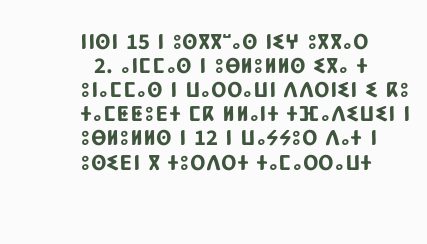ⵏⵏⵙⵏ 15 ⵏ ⵓⵙⴳⴳⵯⴰⵙ ⵏⵉⵖ ⵓⴳⴳⴰⵔ
  2. ⴰⵏⵎⵎⴰⵙ ⵏ ⵓⴱⵍⵓⵍⵍⵙ ⵉⴳⴰ ⵜ ⵓⵏⴰⵎⵎⴰⵙ ⵏ ⵡⴰⵔⵔⴰⵡⵏ ⴷⴷⵔⵏⵉⵏ ⵉ ⴽⵓ ⵜⴰⵎⵟⵟⵓⴹⵜ ⵎⴽ ⵍⵍⴰⵏⵜ ⵜⴼⴰⴷⵉⵡⵉⵏ ⵏ ⵓⴱⵍⵓⵍⵍⵙ ⵏ 12 ⵏ ⵡⴰⵢⵢⵓⵔ ⴷⴰⵜ ⵏ ⵓⵙⵉⴹⵏ ⴳ ⵜⵓⵔⴷⵔⵜ ⵜⴰⵎⴰⵔⵔⴰⵡⵜ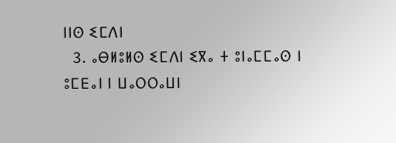ⵏⵏⵙ ⵉⵎⴷⵏ
  3. ⴰⴱⵍⵓⵍⵙ ⵉⵎⴷⵏ ⵉⴳⴰ ⵜ ⵓⵏⴰⵎⵎⴰⵙ ⵏ ⵓⵎⴹⴰⵏ ⵏ ⵡⴰⵔⵔⴰⵡⵏ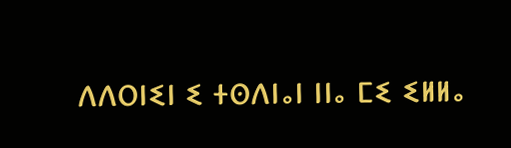ⴷⴷⵔⵏⵉⵏ ⵉ ⵜⵙⴷⵏⴰⵏ ⵏⵏⴰ ⵎⵉ ⵉⵍⵍⴰ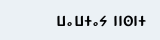ⵡⴰⵡⵜⴰⵢ ⵏⵏⵙⵏⵜ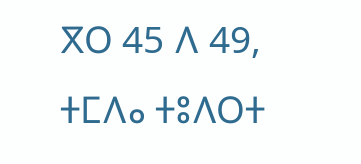ⴳⵔ 45 ⴷ 49, ⵜⵎⴷⴰ ⵜⵓⴷⵔⵜ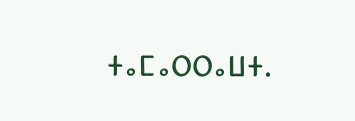ⵜⴰⵎⴰⵔⵔⴰⵡⵜ.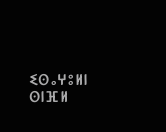ⵉⵙⴰⵖⵓⵍⵏ
ⵙⵏⴼⵍ